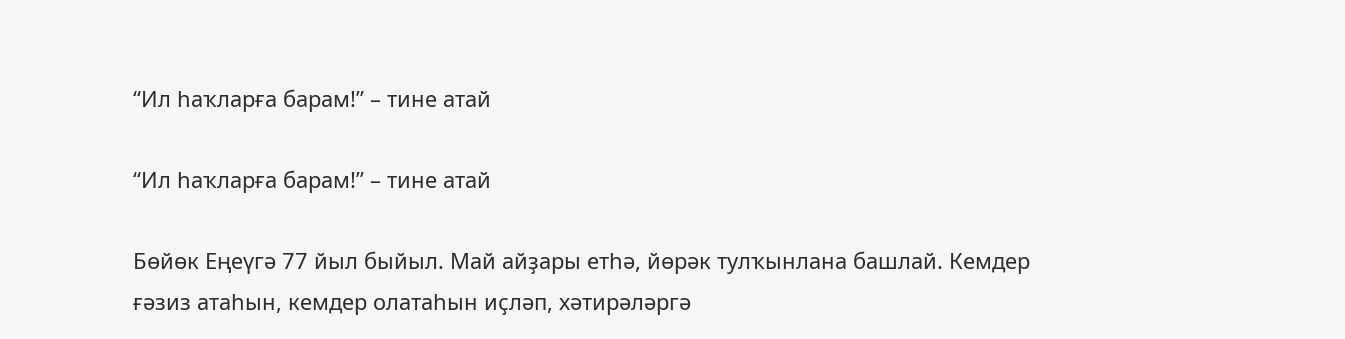“Ил һаҡларға барам!” – тине атай

“Ил һаҡларға барам!” – тине атай

Бөйөк Еңеүгә 77 йыл быйыл. Май айҙары етһә, йөрәк тулҡынлана башлай. Кемдер ғәзиз атаһын, кемдер олатаһын иҫләп, хәтирәләргә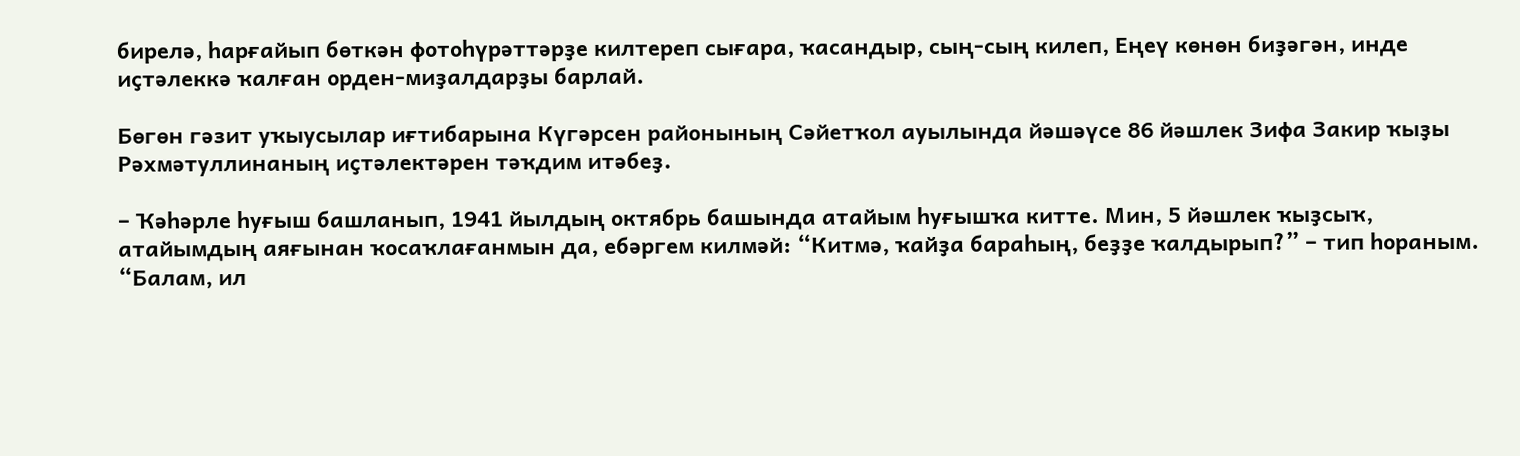бирелә, һарғайып бөткән фотоһүрәттәрҙе килтереп сығара, ҡасандыр, сың-сың килеп, Еңеү көнөн биҙәгән, инде иҫтәлеккә ҡалған орден-миҙалдарҙы барлай.

Бөгөн гәзит уҡыусылар иғтибарына Күгәрсен районының Сәйетҡол ауылында йәшәүсе 86 йәшлек Зифа Закир ҡыҙы Рәхмәтуллинаның иҫтәлектәрен тәҡдим итәбеҙ.

– Ҡәһәрле һуғыш башланып, 1941 йылдың октябрь башында атайым һуғышҡа китте. Мин, 5 йәшлек ҡыҙсыҡ, атайымдың аяғынан ҡосаҡлағанмын да, ебәргем килмәй: “Китмә, ҡайҙа бараһың, беҙҙе ҡалдырып?” – тип һораным. “Балам, ил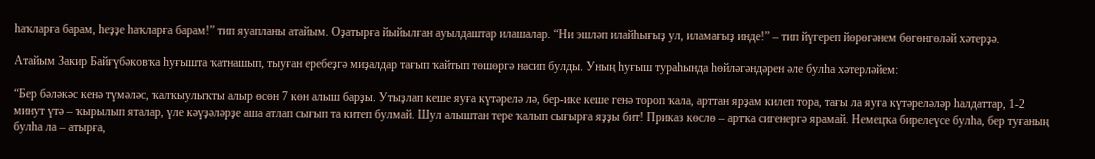һаҡларға барам, һеҙҙе һаҡларға барам!” тип яуапланы атайым. Оҙатырға йыйылған ауылдаштар илашалар. “Ни эшләп илайһығыҙ ул, иламағыҙ инде!” – тип йүгереп йөрөгәнем бөгөнгөләй хәтерҙә.

Атайым Закир Байғүбәковҡа һуғышта ҡатнашып, тыуған еребеҙгә миҙалдар тағып ҡайтып төшөргә насип булды. Уның һуғыш тураһында һөйләгәндәрен әле булһа хәтерләйем:

“Бер бәләкәс кенә түмәләс, ҡалҡыулыҡты алыр өсөн 7 көн алыш барҙы. Утыҙлап кеше яуға күтәрелә лә, бер-ике кеше генә тороп ҡала, арттан ярҙам килеп тора, тағы ла яуға күтәреләләр һалдаттар, 1-2 минут үтә – ҡырылып яталар, үле кәүҙәләрҙе аша атлап сығып та китеп булмай. Шул алыштан тере ҡалып сығырға яҙҙы бит! Приказ көслө – артҡа сигенергә ярамай. Немецҡа бирелеүсе булһа, бер туғаның булһа ла – атырға,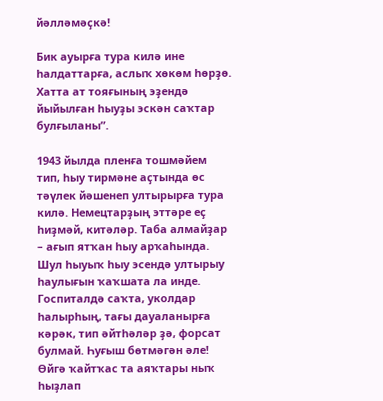йәлләмәҫкә!

Бик ауырға тура килә ине һалдаттарға, аслыҡ хөкөм һөрҙө. Хатта ат тояғының эҙендә йыйылған һыуҙы эскән саҡтар булғыланы”.

1943 йылда пленға тошмәйем тип, һыу тирмәне аҫтында өс тәүлек йәшенеп ултырырға тура килә. Немецтарҙың эттәре еҫ һиҙмәй, китәләр. Таба алмайҙар – ағып ятҡан һыу арҡаһында. Шул һыуыҡ һыу эсендә ултырыу һаулығын ҡаҡшата ла инде. Госпиталдә саҡта, уколдар һалырһың, тағы дауаланырға кәрәк, тип әйтһәләр ҙә, форсат булмай. Һуғыш бөтмәгән әле! Өйгә ҡайтҡас та аяҡтары ныҡ һыҙлап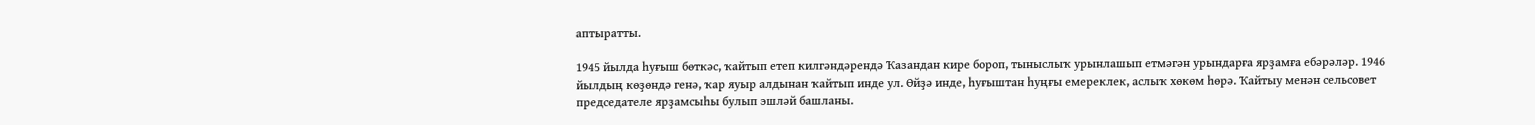аптыратты.

1945 йылда һуғыш бөткәс, ҡайтып етеп килгәндәрендә Ҡазандан кире бороп, тыныслыҡ урынлашып етмәгән урындарға ярҙамға ебәрәләр. 1946 йылдың көҙөндә генә, ҡар яуыр алдынан ҡайтып инде ул. Өйҙә инде, һуғыштан һуңғы емереклек, аслыҡ хөкөм һөрә. Ҡайтыу менән сельсовет председателе ярҙамсыһы булып эшләй башланы.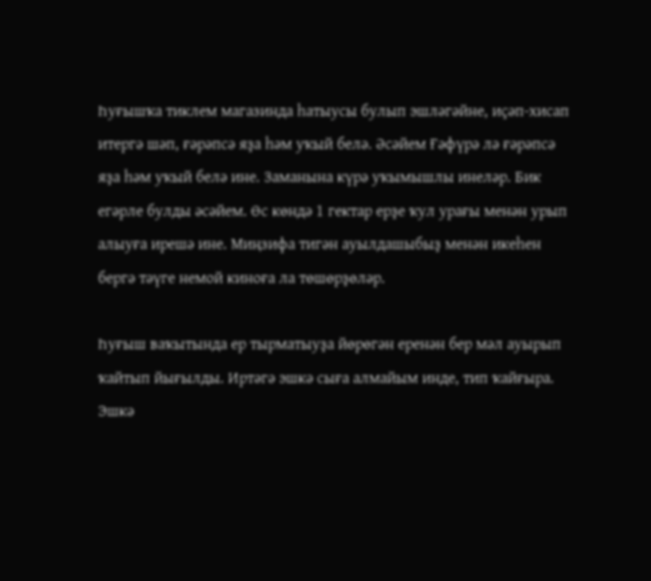Һуғышҡа тиклем магазинда һатыусы булып эшләгәйне, иҫәп-хисап итергә шәп, ғәрәпсә яҙа һәм уҡый белә. Әсәйем Ғәфүрә лә ғәрәпсә яҙа һәм уҡый белә ине. Заманына күрә уҡымышлы инеләр. Бик егәрле булды әсәйем. Өс көндә 1 гектар ерҙе ҡул урағы менән урып алыуға ирешә ине. Миңзифа тигән ауылдашыбыҙ менән икеһен бергә тәүге немой киноға ла төшөрҙөләр.

Һуғыш ваҡытында ер тырматыуҙа йөрөгән еренән бер мәл ауырып ҡайтып йығылды. Иртәгә эшкә сыға алмайым инде, тип ҡайғыра. Эшкә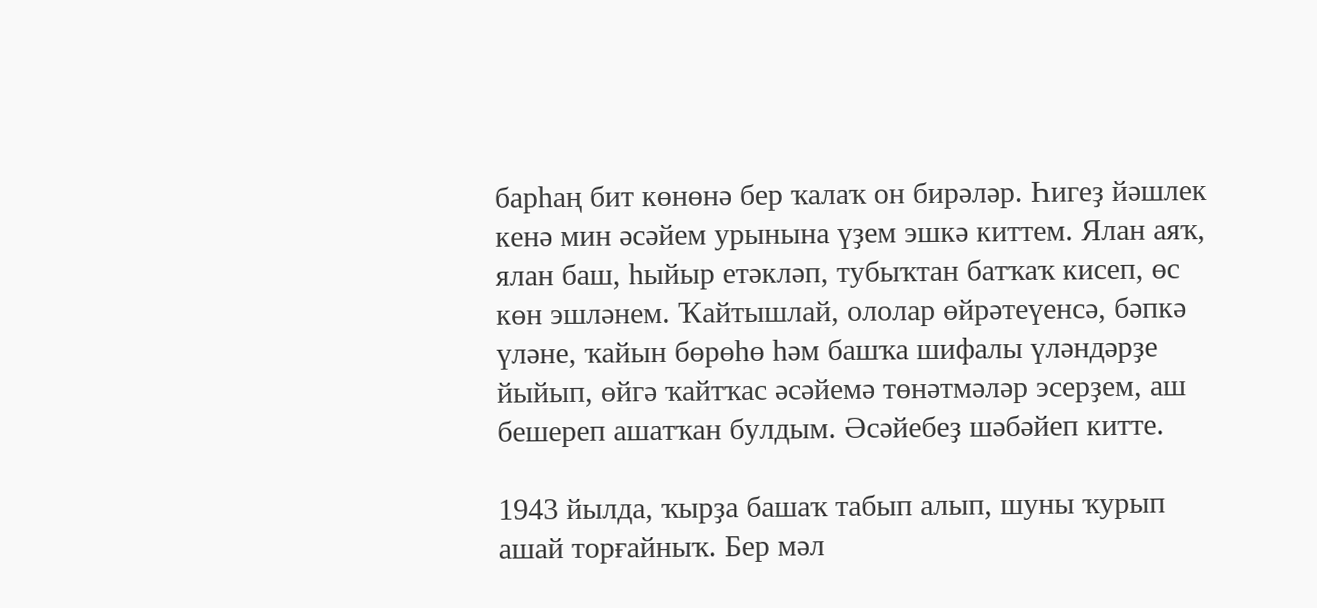барһаң бит көнөнә бер ҡалаҡ он бирәләр. Һигеҙ йәшлек кенә мин әсәйем урынына үҙем эшкә киттем. Ялан аяҡ, ялан баш, һыйыр етәкләп, тубыҡтан батҡаҡ кисеп, өс көн эшләнем. Ҡайтышлай, ололар өйрәтеүенсә, бәпкә үләне, ҡайын бөрөһө һәм башҡа шифалы үләндәрҙе йыйып, өйгә ҡайтҡас әсәйемә төнәтмәләр эсерҙем, аш бешереп ашатҡан булдым. Әсәйебеҙ шәбәйеп китте.

1943 йылда, ҡырҙа башаҡ табып алып, шуны ҡурып ашай торғайныҡ. Бер мәл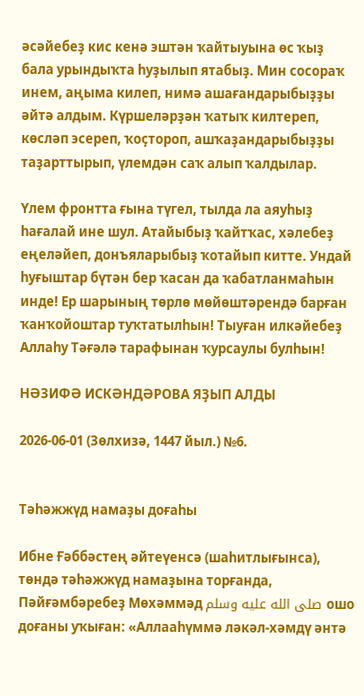әсәйебеҙ кис кенә эштән ҡайтыуына өс ҡыҙ бала урындыҡта һуҙылып ятабыҙ. Мин сосораҡ инем, аңыма килеп, нимә ашағандарыбыҙҙы әйтә алдым. Күршеләрҙән ҡатыҡ килтереп, көсләп эсереп, ҡоҫтороп, ашҡаҙандарыбыҙҙы таҙарттырып, үлемдән саҡ алып ҡалдылар.

Үлем фронтта ғына түгел, тылда ла аяуһыҙ һағалай ине шул. Атайыбыҙ ҡайтҡас, хәлебеҙ еңеләйеп, донъяларыбыҙ ҡотайып китте. Ундай һуғыштар бүтән бер ҡасан да ҡабатланмаһын инде! Ер шарының төрлө мөйөштәрендә барған ҡанҡойоштар туҡтатылһын! Тыуған илкәйебеҙ Аллаһу Тәғәлә тарафынан ҡурсаулы булһын!

НӘЗИФӘ ИСКӘНДӘРОВА ЯҘЫП АЛДЫ

2026-06-01 (Зөлхизә, 1447 йыл.) №6.


Тәһәжжүд намаҙы доғаһы

Ибне Ғәббәстең әйтеүенсә (шаһитлығынса), төндә тәһәжжүд намаҙына торғанда, Пәйғәмбәребеҙ Мөхәммәд صلى الله عليه وسلم ошо доғаны уҡыған: «Аллааһүммә ләкәл-хәмдү әнтә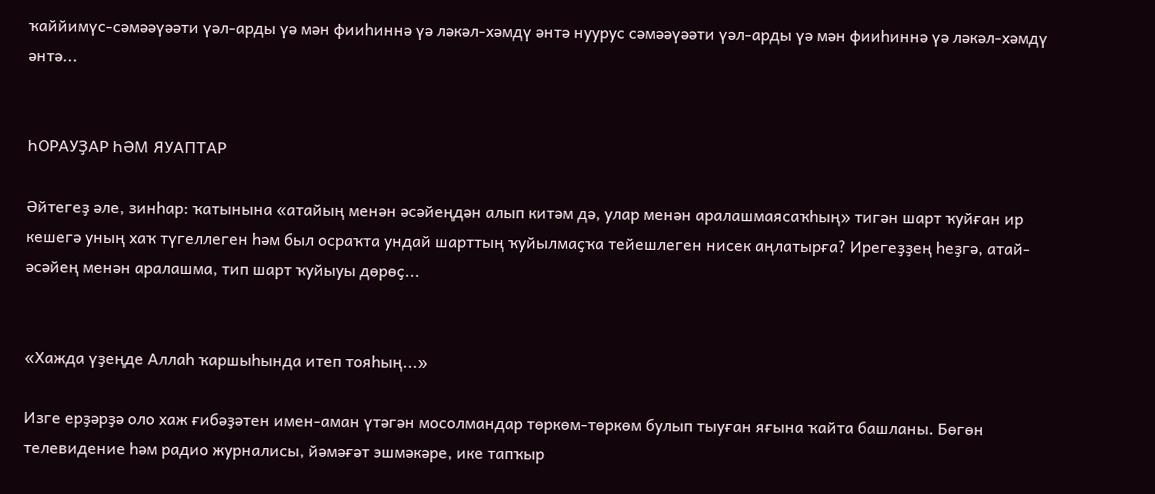ҡаййимүс-сәмәәүәәти үәл-арды үә мән фииһиннә үә ләкәл-хәмдү әнтә нуурус сәмәәүәәти үәл-арды үә мән фииһиннә үә ләкәл-хәмдү әнтә...


ҺОРАУҘАР ҺӘМ ЯУАПТАР

Әйтегеҙ әле, зинһар: ҡатынына «атайың менән әсәйеңдән алып китәм дә, улар менән аралашмаясаҡһың» тигән шарт ҡуйған ир кешегә уның хаҡ түгеллеген һәм был осраҡта ундай шарттың ҡуйылмаҫҡа тейешлеген нисек аңлатырға? Ирегеҙҙең һеҙгә, атай-әсәйең менән аралашма, тип шарт ҡуйыуы дөрөҫ...


«Хажда үҙеңде Аллаһ ҡаршыһында итеп тояһың...»

Изге ерҙәрҙә оло хаж ғибәҙәтен имен-аман үтәгән мосолмандар төркөм-төркөм булып тыуған яғына ҡайта башланы. Бөгөн телевидение һәм радио журналисы, йәмәғәт эшмәкәре, ике тапҡыр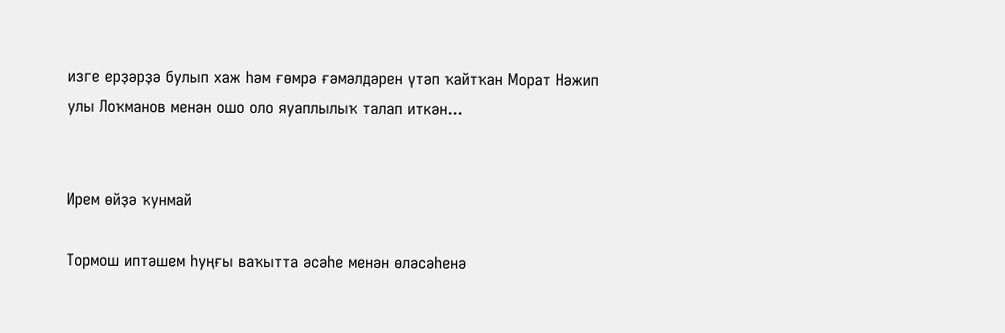изге ерҙәрҙә булып хаж һәм ғөмрә ғәмәлдәрен үтәп ҡайтҡан Морат Нәжип улы Лоҡманов менән ошо оло яуаплылыҡ талап иткән...


Ирем өйҙә ҡунмай

Тормош иптәшем һуңғы ваҡытта әсәһе менән өләсәһенә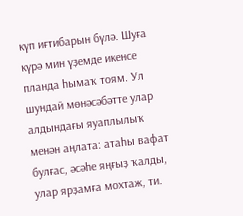күп иғтибарын бүлә. Шуға күрә мин үҙемде икенсе планда һымаҡ тоям. Ул шундай мөнәсәбәтте улар алдындағы яуаплылыҡ менән аңлата: атаһы вафат булғас, әсәһе яңғыҙ ҡалды, улар ярҙамға мохтаж, ти.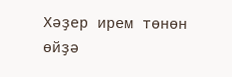Хәҙер ирем төнөн өйҙә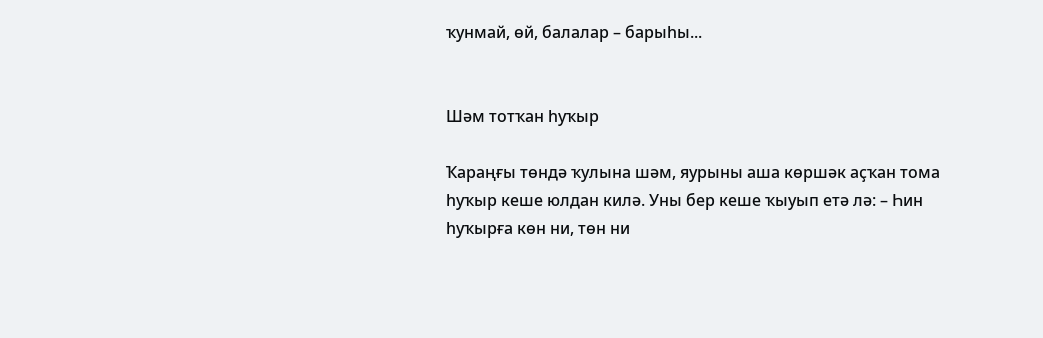ҡунмай, өй, балалар – барыһы...


Шәм тотҡан һуҡыр

Ҡараңғы төндә ҡулына шәм, яурыны аша көршәк аҫҡан тома һуҡыр кеше юлдан килә. Уны бер кеше ҡыуып етә лә: – Һин һуҡырға көн ни, төн ни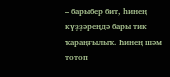– барыбер бит, һинең күҙҙәреңдә бары тик ҡараңғылыҡ. Һинең шәм тотоп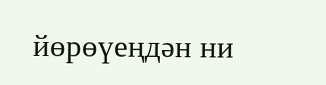йөрөүеңдән ни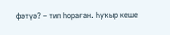фәтүә? – тип һораған. Һуҡыр кеше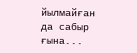йылмайған да сабыр ғына...